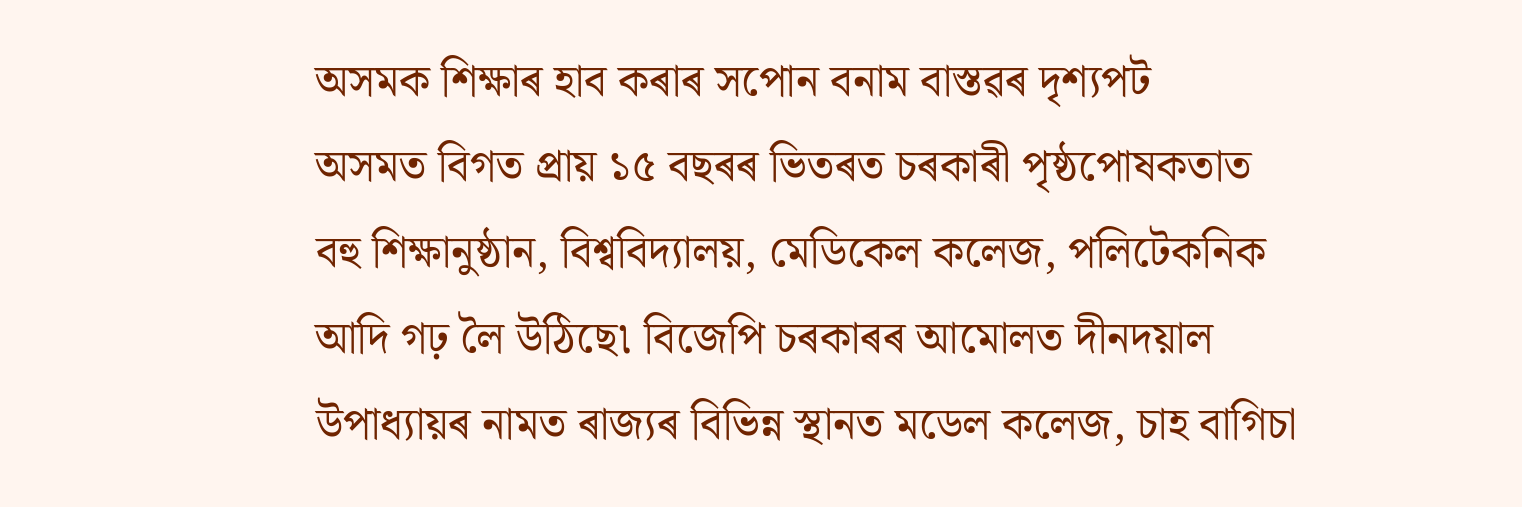অসমক শিক্ষাৰ হাব কৰাৰ সপোন বনাম বাস্তৱৰ দৃশ্যপট
অসমত বিগত প্ৰায় ১৫ বছৰৰ ভিতৰত চৰকাৰী পৃষ্ঠপোষকতাত বহু শিক্ষানুষ্ঠান, বিশ্ববিদ্যালয়, মেডিকেল কলেজ, পলিটেকনিক আদি গঢ় লৈ উঠিছে৷ বিজেপি চৰকাৰৰ আমোলত দীনদয়াল উপাধ্যায়ৰ নামত ৰাজ্যৰ বিভিন্ন স্থানত মডেল কলেজ, চাহ বাগিচা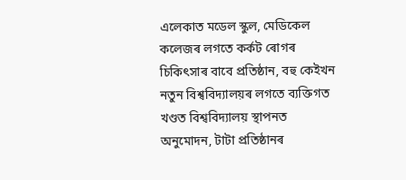এলেকাত মডেল স্কুল, মেডিকেল কলেজৰ লগতে কৰ্কট ৰোগৰ চিকিৎসাৰ বাবে প্ৰতিষ্ঠান, বহু কেইখন নতুন বিশ্ববিদ্যালয়ৰ লগতে ব্যক্তিগত খণ্ডত বিশ্ববিদ্যালয় স্থাপনত অনুমোদন, টাটা প্ৰতিষ্ঠানৰ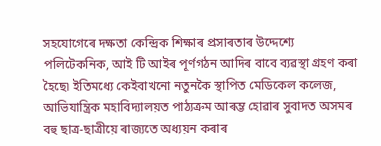সহযোগেৰে দক্ষতা কেন্দ্ৰিক শিক্ষাৰ প্ৰসাৰতাৰ উদ্দেশ্যে পলিটেকনিক, আই টি আইৰ পূৰ্ণগঠন আদিৰ বাবে ব্যৱস্থা গ্ৰহণ কৰা হৈছে৷ ইতিমধ্যে কেইবাখনো নতুনকৈ স্থাপিত মেডিকেল কলেজ, আভিযান্ত্ৰিক মহাবিদ্যালয়ত পাঠ্যক্ৰম আৰম্ভ হোৱাৰ সুবাদত অসমৰ বহু ছাত্ৰ-ছাত্ৰীয়ে ৰাজ্যতে অধ্যয়ন কৰাৰ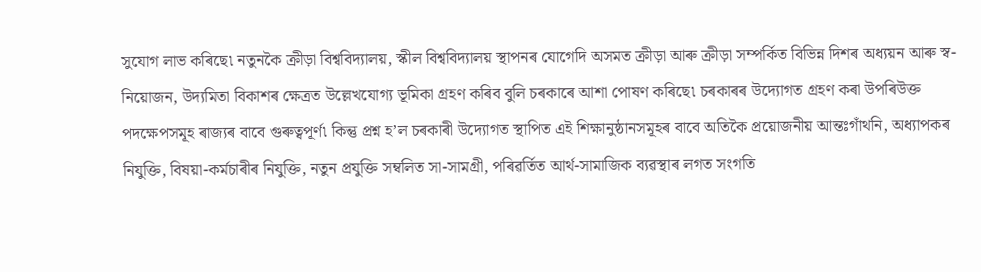সুযোগ লাভ কৰিছে৷ নতুনকৈ ক্ৰীড়া বিশ্ববিদ্যালয়, স্কীল বিশ্ববিদ্যালয় স্থাপনৰ যোগেদি অসমত ক্ৰীড়া আৰু ক্ৰীড়া সম্পৰ্কিত বিভিন্ন দিশৰ অধ্যয়ন আৰু স্ব-নিয়োজন, উদ্যমিতা বিকাশৰ ক্ষেত্ৰত উল্লেখযোগ্য ভূমিকা গ্ৰহণ কৰিব বুলি চৰকাৰে আশা পোষণ কৰিছে৷ চৰকাৰৰ উদ্যোগত গ্ৰহণ কৰা উপৰিউক্ত পদক্ষেপসমূহ ৰাজ্যৰ বাবে গুৰুত্বপূৰ্ণ৷ কিন্তু প্ৰশ্ন হ’ল চৰকাৰী উদ্যোগত স্থাপিত এই শিক্ষানুষ্ঠানসমূহৰ বাবে অতিকৈ প্ৰয়োজনীয় আন্তঃগাঁথনি, অধ্যাপকৰ নিযুক্তি, বিষয়া-কৰ্মচাৰীৰ নিযুক্তি, নতুন প্ৰযুক্তি সম্বলিত সা-সামগ্ৰী, পৰিৱৰ্তিত আৰ্থ-সামাজিক ব্যৱস্থাৰ লগত সংগতি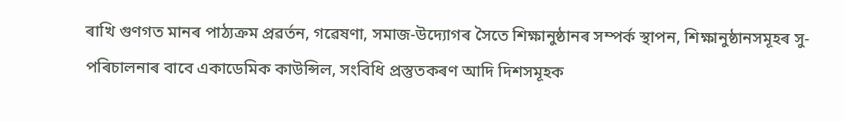ৰাখি গুণগত মানৰ পাঠ্যক্ৰম প্ৰৱৰ্তন, গৱেষণা, সমাজ-উদ্যোগৰ সৈতে শিক্ষানুষ্ঠানৰ সম্পৰ্ক স্থাপন, শিক্ষানুষ্ঠানসমূহৰ সু-পৰিচালনাৰ বাবে একাডেমিক কাউন্সিল, সংবিধি প্ৰস্তুতকৰণ আদি দিশসমূহক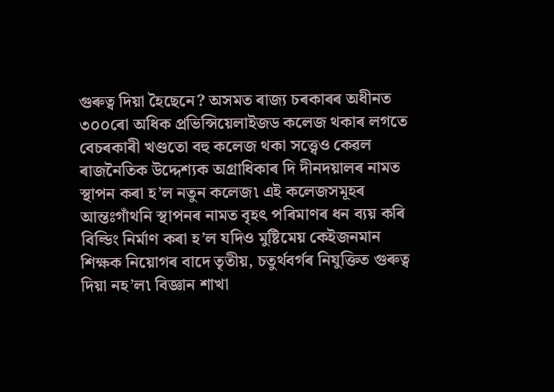গুৰুত্ব দিয়া হৈছেনে? অসমত ৰাজ্য চৰকাৰৰ অধীনত ৩০০ৰো অধিক প্ৰভিন্সিয়েলাইজড কলেজ থকাৰ লগতে বেচৰকাৰী খণ্ডতো বহু কলেজ থকা সত্ত্বেও কেৱল ৰাজনৈতিক উদ্দেশ্যক অগ্ৰাধিকাৰ দি দীনদয়ালৰ নামত স্থাপন কৰা হ’ল নতুন কলেজ৷ এই কলেজসমূহৰ আন্তঃগাঁথনি স্থাপনৰ নামত বৃহৎ পৰিমাণৰ ধন ব্যয় কৰি বিল্ডিং নিৰ্মাণ কৰা হ’ল যদিও মুষ্টিমেয় কেইজনমান শিক্ষক নিয়োগৰ বাদে তৃতীয়, চতুৰ্থবৰ্গৰ নিযুক্তিত গুৰুত্ব দিয়া নহ’ল৷ বিজ্ঞান শাখা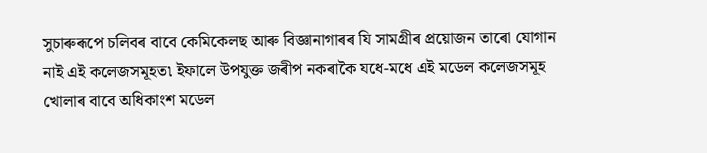সুচাৰুৰূপে চলিবৰ বাবে কেমিকেলছ আৰু বিজ্ঞানাগাৰৰ যি সামগ্ৰীৰ প্ৰয়োজন তাৰো যোগান নাই এই কলেজসমূহত৷ ইফালে উপযুক্ত জৰীপ নকৰাকৈ যধে-মধে এই মডেল কলেজসমূহ খোলাৰ বাবে অধিকাংশ মডেল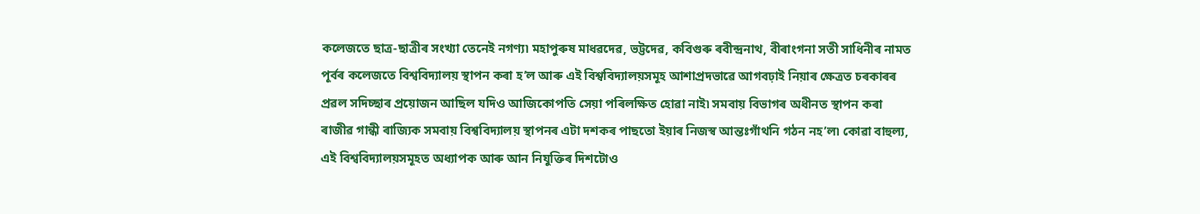কলেজতে ছাত্ৰ-ছাত্ৰীৰ সংখ্যা তেনেই নগণ্য৷ মহাপুৰুষ মাধৱদেৱ, ভট্টদেৱ, কবিগুৰু ৰবীন্দ্ৰনাথ, বীৰাংগনা সতী সাধিনীৰ নামত পূৰ্বৰ কলেজতে বিশ্ববিদ্যালয় স্থাপন কৰা হ’ল আৰু এই বিশ্ববিদ্যালয়সমূহ আশাপ্ৰদভাৱে আগবঢ়াই নিয়াৰ ক্ষেত্ৰত চৰকাৰৰ প্ৰৱল সদিচ্ছাৰ প্ৰয়োজন আছিল যদিও আজিকোপতি সেয়া পৰিলক্ষিত হোৱা নাই৷ সমবায় বিভাগৰ অধীনত স্থাপন কৰা ৰাজীৱ গান্ধী ৰাজ্যিক সমবায় বিশ্ববিদ্যালয় স্থাপনৰ এটা দশকৰ পাছতো ইয়াৰ নিজস্ব আন্তঃগাঁথনি গঠন নহ’ল৷ কোৱা বাহুল্য, এই বিশ্ববিদ্যালয়সমূহত অধ্যাপক আৰু আন নিযুক্তিৰ দিশটোও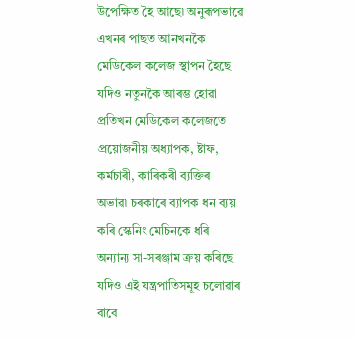উপেক্ষিত হৈ আছে৷ অনুৰূপভাৱে এখনৰ পাছত আনখনকৈ মেডিকেল কলেজ স্থাপন হৈছে যদিও নতুনকৈ আৰম্ভ হোৱা প্ৰতিখন মেডিকেল কলেজতে প্ৰয়োজনীয় অধ্যাপক, ষ্টাফ, কৰ্মচাৰী, কাৰিকৰী ব্যক্তিৰ অভাৱ৷ চৰকাৰে ব্যাপক ধন ব্যয় কৰি স্কেনিং মেচিনকে ধৰি অন্যান্য সা-সৰঞ্জাম ক্ৰয় কৰিছে যদিও এই যন্ত্ৰপাতিসমূহ চলোৱাৰ বাবে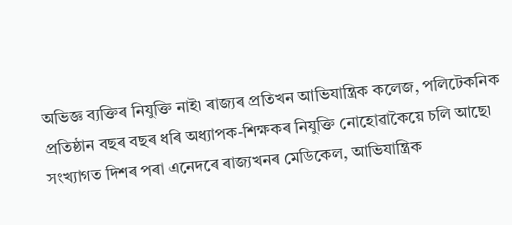অভিজ্ঞ ব্যক্তিৰ নিযুক্তি নাই৷ ৰাজ্যৰ প্ৰতিখন আভিযান্ত্ৰিক কলেজ, পলিটেকনিক প্ৰতিষ্ঠান বছৰ বছৰ ধৰি অধ্যাপক-শিক্ষকৰ নিযুক্তি নোহোৱাকৈয়ে চলি আছে৷ সংখ্যাগত দিশৰ পৰা এনেদৰে ৰাজ্যখনৰ মেডিকেল, আভিযান্ত্ৰিক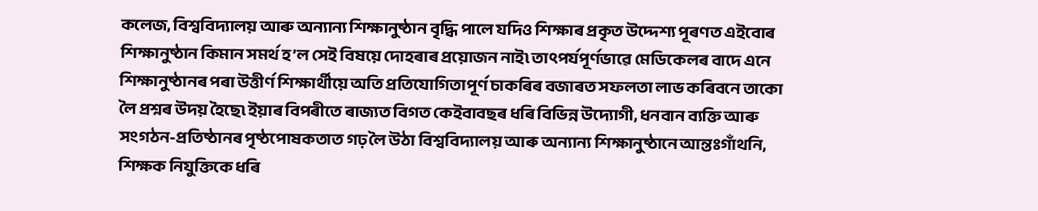কলেজ, বিশ্ববিদ্যালয় আৰু অন্যান্য শিক্ষানুষ্ঠান বৃদ্ধি পালে যদিও শিক্ষাৰ প্ৰকৃত উদ্দেশ্য পূৰণত এইবোৰ শিক্ষানুষ্ঠান কিমান সমৰ্থ হ’ল সেই বিষয়ে দোহৰাৰ প্ৰয়োজন নাই৷ তাৎপৰ্যপূৰ্ণভাৱে মেডিকেলৰ বাদে এনে শিক্ষানুষ্ঠানৰ পৰা উত্তীৰ্ণ শিক্ষাৰ্থীয়ে অতি প্ৰতিযোগিতাপূৰ্ণ চাকৰিৰ বজাৰত সফলতা লাভ কৰিবনে তাকো লৈ প্ৰশ্নৰ উদয় হৈছে৷ ইয়াৰ বিপৰীতে ৰাজ্যত বিগত কেইবাবছৰ ধৰি বিভিন্ন উদ্যোগী, ধনবান ব্যক্তি আৰু সংগঠন-প্ৰতিষ্ঠানৰ পৃষ্ঠপোষকতাত গঢ় লৈ উঠা বিশ্ববিদ্যালয় আৰু অন্যান্য শিক্ষানুষ্ঠানে আন্তঃগাঁথনি, শিক্ষক নিযুক্তিকে ধৰি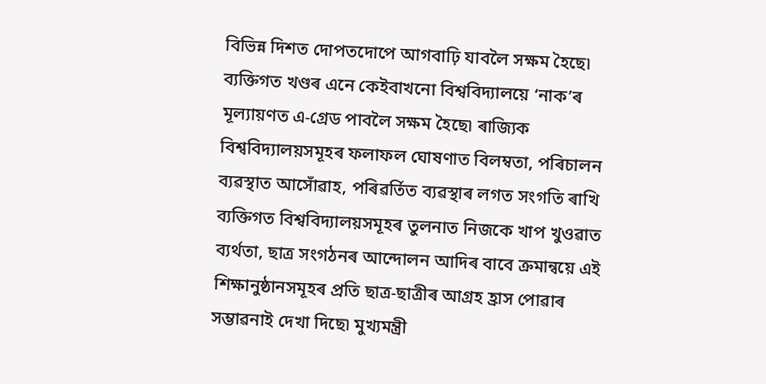বিভিন্ন দিশত দোপতদোপে আগবাঢ়ি যাবলৈ সক্ষম হৈছে৷ ব্যক্তিগত খণ্ডৰ এনে কেইবাখনো বিশ্ববিদ্যালয়ে ‘নাক’ৰ মূল্যায়ণত এ-গ্ৰেড পাবলৈ সক্ষম হৈছে৷ ৰাজ্যিক বিশ্ববিদ্যালয়সমূহৰ ফলাফল ঘোষণাত বিলম্বতা, পৰিচালন ব্যৱস্থাত আসোঁৱাহ, পৰিৱৰ্তিত ব্যৱস্থাৰ লগত সংগতি ৰাখি ব্যক্তিগত বিশ্ববিদ্যালয়সমূহৰ তুলনাত নিজকে খাপ খুওৱাত ব্যৰ্থতা, ছাত্ৰ সংগঠনৰ আন্দোলন আদিৰ বাবে ক্ৰমান্বয়ে এই শিক্ষানুষ্ঠানসমূহৰ প্ৰতি ছাত্ৰ-ছাত্ৰীৰ আগ্ৰহ হ্ৰাস পোৱাৰ সম্ভাৱনাই দেখা দিছে৷ মুখ্যমন্ত্ৰী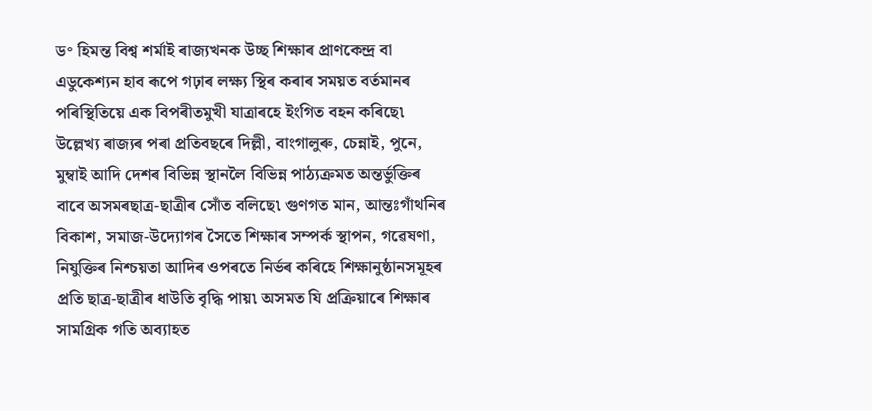ড॰ হিমন্ত বিশ্ব শৰ্মাই ৰাজ্যখনক উচ্ছ শিক্ষাৰ প্ৰাণকেন্দ্ৰ বা এডুকেশ্যন হাব ৰূপে গঢ়াৰ লক্ষ্য স্থিৰ কৰাৰ সময়ত বৰ্তমানৰ পৰিস্থিতিয়ে এক বিপৰীতমুখী যাত্ৰাৰহে ইংগিত বহন কৰিছে৷ উল্লেখ্য ৰাজ্যৰ পৰা প্ৰতিবছৰে দিল্লী, বাংগালুৰু, চেন্নাই, পুনে, মুম্বাই আদি দেশৰ বিভিন্ন স্থানলৈ বিভিন্ন পাঠ্যক্ৰমত অন্তৰ্ভুক্তিৰ বাবে অসমৰছাত্ৰ-ছাত্ৰীৰ সোঁত বলিছে৷ গুণগত মান, আন্তঃগাঁথনিৰ বিকাশ, সমাজ-উদ্যোগৰ সৈতে শিক্ষাৰ সম্পৰ্ক স্থাপন, গৱেষণা, নিযুক্তিৰ নিশ্চয়তা আদিৰ ওপৰতে নিৰ্ভৰ কৰিহে শিক্ষানুষ্ঠানসমূহৰ প্ৰতি ছাত্ৰ-ছাত্ৰীৰ ধাউতি বৃদ্ধি পায়৷ অসমত যি প্ৰক্ৰিয়াৰে শিক্ষাৰ সামগ্ৰিক গতি অব্যাহত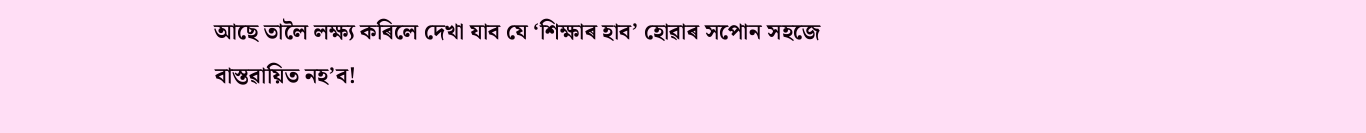আছে তালৈ লক্ষ্য কৰিলে দেখা যাব যে ‘শিক্ষাৰ হাব’ হোৱাৰ সপোন সহজে বাস্তৱায়িত নহ’ব!